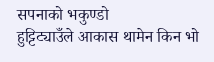सपनाको भकुण्डो
हुट्टिट्याउँले आकास थामेन किन भो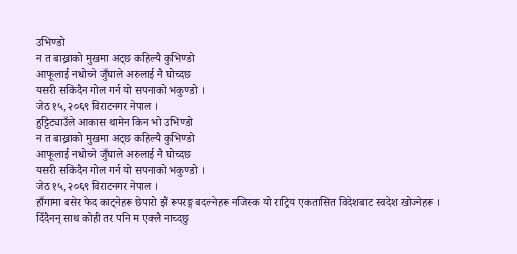उभिण्डो
न त बाख्राको मुखमा अट्छ कहिल्यै कुभिण्डो
आफूलाई नधोच्ने जुँघाले अरुलाई नै घोच्दछ
यसरी सकिंदैन गोल गर्न यो सपनाको भकुण्डो ।
जेठ १५, २०६९ विराटनगर नेपाल ।
हुट्टिट्याउँले आकास थामेन किन भो उभिण्डो
न त बाख्राको मुखमा अट्छ कहिल्यै कुभिण्डो
आफूलाई नधोच्ने जुँघाले अरुलाई नै घोच्दछ
यसरी सकिंदैन गोल गर्न यो सपनाको भकुण्डो ।
जेठ १५, २०६९ विराटनगर नेपाल ।
हाँगामा बसेर फेद काट्नेहरू छेपारो झैं रूपरङ्ग बदल्नेहरू नजिस्क यो राट्रिय एकतासित विदेशबाट स्वदेश खोज्नेहरू ।
दिँदैनन् साथ कोही तर पनि म एक्लै नाच्दछु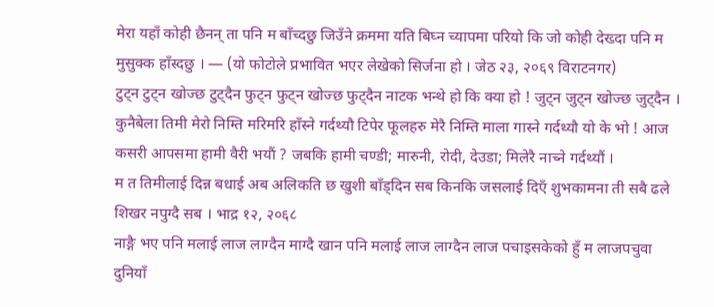मेरा यहाँ कोही छैनन् ता पनि म बाँच्दछु जिउँने क्रममा यति बिघ्न च्यापमा परियो कि जो कोही देख्दा पनि म मुसुक्क हाँस्दछु । — (यो फोटोले प्रभावित भएर लेखेको सिर्जना हो । जेठ २३, २०६९ विराटनगर)
टुट्न टुट्न खोज्छ टुट्दैन फुट्न फुट्न खोज्छ फुट्दैन नाटक भन्थे हो कि क्या हो ! जुट्न जुट्न खोज्छ जुट्दैन ।
कुनैबेला तिमी मेरो निम्ति मरिमरि हाँस्ने गर्दथ्यौ टिपेर फूलहरु मेरै निम्ति माला गास्ने गर्दथ्यौ यो के भो ! आज कसरी आपसमा हामी वैरी भयौं ? जबकि हामी चण्डी; मारुनी, रोदी, देउडा; मिलेरै नाच्ने गर्दथ्यौं ।
म त तिमीलाई दिन्न बधाई अब अलिकति छ खुशी बाँड्दिन सब किनकि जसलाई दिएँ शुभकामना ती सबै ढले शिखर नपुग्दै सब । भाद्र १२, २०६८
नाङ्गै भए पनि मलाई लाज लाग्दैन माग्दै खान पनि मलाई लाज लाग्दैन लाज पचाइसकेको हुँ म लाजपचुवा दुनियाँ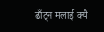ढाँट्न मलाई क्यै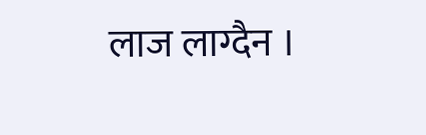लाज लाग्दैन ।